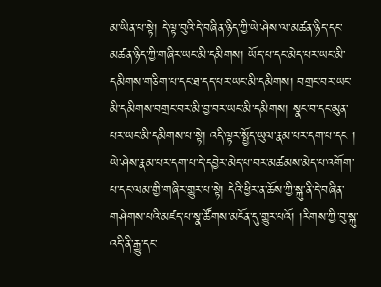མ་ཡིན་པ་སྟེ། དེ་ལྟ་བུའི་དེ་བཞིན་ཉིད་ཀྱི་ཡེ་ཤེས་ལ་མཚན་ཉིད་དང་མཚན་ཉིད་ཀྱི་གཞིར་ཡང་མི་དམིགས། ཡོད་པ་དང་མེད་པར་ཡང་མི་དམིགས་གཅིག་པ་དང་ཐ་དད་པར་ཡང་མི་དམིགས། བགྲང་བར་ཡང་མི་དམིགས་བགྲང་བར་མི་བྱ་བར་ཡང་མི་དམིགས། སྣང་བ་དང་མུན་པར་ཡང་མི་དམིགས་པ་སྟེ། འདི་ལྟར་སྤྱོད་ཡུལ་རྣམ་པར་དག་པ་དང ། ཡེ་ཤེས་རྣམ་པར་དག་པ་དེ་དབྱེར་མེད་པ་བར་མཚམས་མེད་པ་འགོག་པ་དང་ལམ་གྱི་གཞིར་གྱུར་པ་སྟེ། དེའི་ཕྱིར་ན་ཆོས་ཀྱི་སྐུ་ནི་དེ་བཞིན་གཤེགས་པའི་མཛད་པ་སྣ་ཚོགས་མངོན་དུ་གྱུར་པའོ། །རིགས་ཀྱི་བུ་སྐུ་འདི་ནི་རྒྱུ་དང་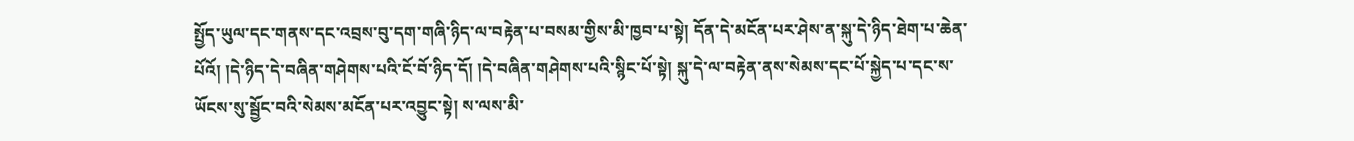སྤྱོད་ཡུལ་དང་གནས་དང་འབྲས་བུ་དག་གཞི་ཉིད་ལ་བརྟེན་པ་བསམ་གྱིས་མི་ཁྱབ་པ་སྟེ། དོན་དེ་མངོན་པར་ཤེས་ན་སྐུ་དེ་ཉིད་ཐེག་པ་ཆེན་པོའོ། །དེ་ཉིད་དེ་བཞིན་གཤེགས་པའི་ངོ་བོ་ཉིད་དོ། །དེ་བཞིན་གཤེགས་པའི་སྙིང་པོ་སྟེ། སྐུ་དེ་ལ་བརྟེན་ནས་སེམས་དང་པོ་སྐྱེད་པ་དང་ས་ཡོངས་སུ་སྦྱོང་བའི་སེམས་མངོན་པར་འབྱུང་སྟེ། ས་ལས་མི་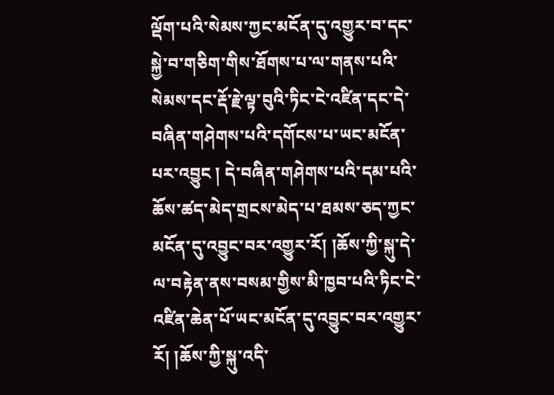ལྡོག་པའི་སེམས་ཀྱང་མངོན་དུ་འགྱུར་བ་དང་སྐྱེ་བ་གཅིག་གིས་ཐོགས་པ་ལ་གནས་པའི་སེམས་དང་རྡོ་རྗེ་ལྟ་བུའི་ཏིང་ངེ་འཛིན་དང་དེ་བཞིན་གཤེགས་པའི་དགོངས་པ་ཡང་མངོན་པར་འབྱུང ། དེ་བཞིན་གཤེགས་པའི་དམ་པའི་ཆོས་ཚད་མེད་གྲངས་མེད་པ་ཐམས་ཅད་ཀྱང་མངོན་དུ་འབྱུང་བར་འགྱུར་རོ། །ཆོས་ཀྱི་སྐུ་དེ་ལ་བརྟེན་ནས་བསམ་གྱིས་མི་ཁྱབ་པའི་ཏིང་ངེ་འཛིན་ཆེན་པོ་ཡང་མངོན་དུ་འབྱུང་བར་འགྱུར་རོ། །ཆོས་ཀྱི་སྐུ་འདི་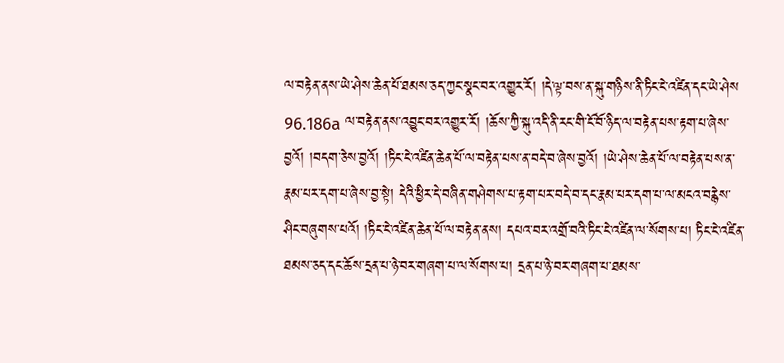ལ་བརྟེན་ནས་ཡེ་ཤེས་ཆེན་པོ་ཐམས་ཅད་ཀྱང་སྣང་བར་འགྱུར་རོ། །དེ་ལྟ་བས་ན་སྐུ་གཉིས་ནི་ཏིང་ངེ་འཛིན་དང་ཡེ་ཤེས 96.186a ལ་བརྟེན་ནས་འབྱུང་བར་འགྱུར་རོ། །ཆོས་ཀྱི་སྐུ་འདི་ནི་རང་གི་ངོ་བོ་ཉིད་ལ་བརྟེན་པས་རྟག་པ་ཞེས་བྱའོ། །བདག་ཅེས་བྱའོ། །ཏིང་ངེ་འཛིན་ཆེན་པོ་ལ་བརྟེན་པས་ན་བདེ་བ་ཞེས་བྱའོ། །ཡེ་ཤེས་ཆེན་པོ་ལ་བརྟེན་པས་ན་རྣམ་པར་དག་པ་ཞེས་བྱ་སྟེ། དེའི་ཕྱིར་དེ་བཞིན་གཤེགས་པ་རྟག་པར་བདེ་བ་དང་རྣམ་པར་དག་པ་ལ་མངའ་བརྙེས་ཤིང་བཞུགས་པའོ། །ཏིང་ངེ་འཛིན་ཆེན་པོ་ལ་བརྟེན་ནས། དཔའ་བར་འགྲོ་བའི་ཏིང་ངེ་འཛིན་ལ་སོགས་པ། ཏིང་ངེ་འཛིན་ཐམས་ཅད་དང་ཆོས་དྲན་པ་ཉེ་བར་གཞག་པ་ལ་སོགས་པ། དྲན་པ་ཉེ་བར་གཞག་པ་ཐམས་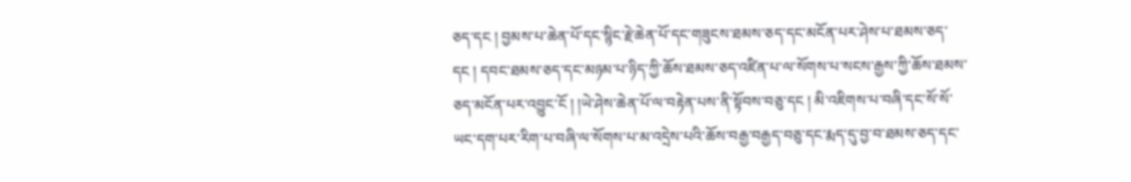ཅད་དང ། བྱམས་པ་ཆེན་པོ་དང་སྙིང་རྗེ་ཆེན་པོ་དང་གཟུངས་ཐམས་ཅད་དང་མངོན་པར་ཤེས་པ་ཐམས་ཅད་དང ། དབང་ཐམས་ཅད་དང་མཉམ་པ་ཉིད་ཀྱི་ཆོས་ཐམས་ཅད་འཛིན་པ་ལ་སོགས་པ་སངས་རྒྱས་ཀྱི་ཆོས་ཐམས་ཅད་མངོན་པར་འབྱུང་ངོ ། །ཡེ་ཤེས་ཆེན་པོ་ལ་བརྟེན་པས་ནི་སྟོབས་བཅུ་དང ། མི་འཇིགས་པ་བཞི་དང་སོ་སོ་ཡང་དག་པར་རིག་པ་བཞི་ལ་སོགས་པ་མ་འདྲེས་པའི་ཆོས་བརྒྱ་བརྒྱད་བཅུ་དང་རྨད་དུ་བྱ་བ་ཐམས་ཅད་དང་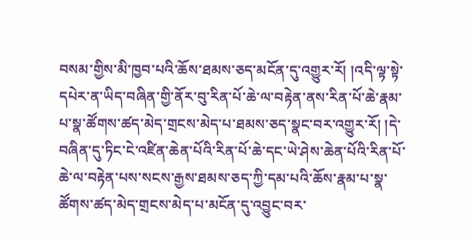བསམ་གྱིས་མི་ཁྱབ་པའི་ཆོས་ཐམས་ཅད་མངོན་དུ་འགྱུར་རོ། །འདི་ལྟ་སྟེ་དཔེར་ན་ཡིད་བཞིན་གྱི་ནོར་བུ་རིན་པོ་ཆེ་ལ་བརྟེན་ནས་རིན་པོ་ཆེ་རྣམ་པ་སྣ་ཚོགས་ཚད་མེད་གྲངས་མེད་པ་ཐམས་ཅད་སྣང་བར་འགྱུར་རོ། །དེ་བཞིན་དུ་ཏིང་ངེ་འཛིན་ཆེན་པོའི་རིན་པོ་ཆེ་དང་ཡེ་ཤེས་ཆེན་པོའི་རིན་པོ་ཆེ་ལ་བརྟེན་པས་སངས་རྒྱས་ཐམས་ཅད་ཀྱི་དམ་པའི་ཆོས་རྣམ་པ་སྣ་ཚོགས་ཚད་མེད་གྲངས་མེད་པ་མངོན་དུ་འབྱུང་བར་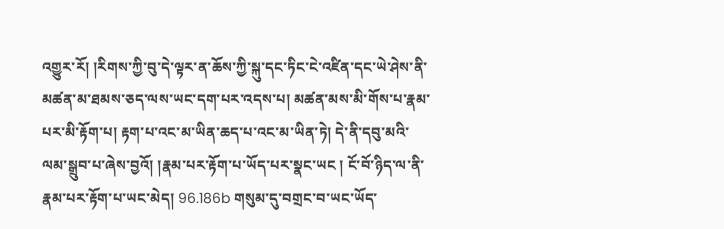འགྱུར་རོ། །རིགས་ཀྱི་བུ་དེ་ལྟར་ན་ཆོས་ཀྱི་སྐུ་དང་ཏིང་ངེ་འཛིན་དང་ཡེ་ཤེས་ནི་མཚན་མ་ཐམས་ཅད་ལས་ཡང་དག་པར་འདས་པ། མཚན་མས་མི་གོས་པ་རྣམ་པར་མི་རྟོག་པ། རྟག་པ་འང་མ་ཡིན་ཆད་པ་འང་མ་ཡིན་ཏེ། དེ་ནི་དབུ་མའི་ལམ་སྒྲུབ་པ་ཞེས་བྱའོ། །རྣམ་པར་རྟོག་པ་ཡོད་པར་སྣང་ཡང ། ངོ་བོ་ཉིད་ལ་ནི་རྣམ་པར་རྟོག་པ་ཡང་མེད། 96.186b གསུམ་དུ་བགྲང་བ་ཡང་ཡོད་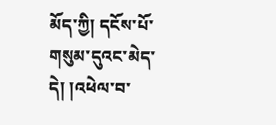མོད་ཀྱི། དངོས་པོ་གསུམ་དུའང་མེད་དེ། །འཕེལ་བ་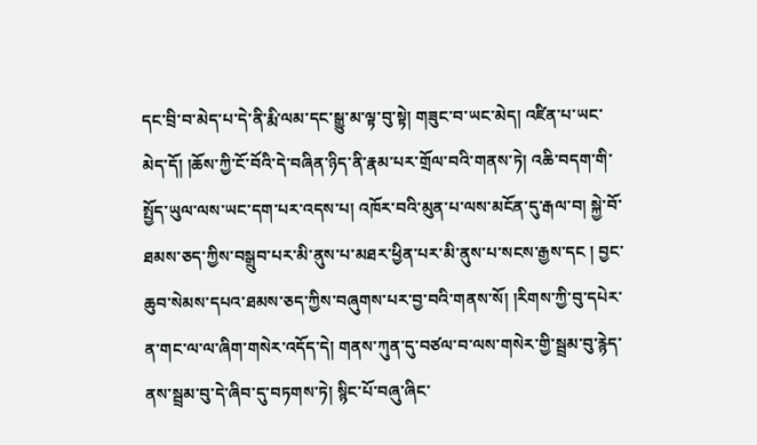དང་བྲི་བ་མེད་པ་དེ་ནི་རྨི་ལམ་དང་སྒྱུ་མ་ལྟ་བུ་སྟེ། གཟུང་བ་ཡང་མེད། འཛིན་པ་ཡང་མེད་དོ། །ཆོས་ཀྱི་ངོ་བོའི་དེ་བཞིན་ཉིད་ནི་རྣམ་པར་གྲོལ་བའི་གནས་ཏེ། འཆི་བདག་གི་སྤྱོད་ཡུལ་ལས་ཡང་དག་པར་འདས་པ། འཁོར་བའི་མུན་པ་ལས་མངོན་དུ་རྒལ་བ། སྐྱེ་བོ་ཐམས་ཅད་ཀྱིས་བསྒྲུབ་པར་མི་ནུས་པ་མཐར་ཕྱིན་པར་མི་ནུས་པ་སངས་རྒྱས་དང ། བྱང་ཆུབ་སེམས་དཔའ་ཐམས་ཅད་ཀྱིས་བཞུགས་པར་བྱ་བའི་གནས་སོ། །རིགས་ཀྱི་བུ་དཔེར་ན་གང་ལ་ལ་ཞིག་གསེར་འདོད་དེ། གནས་ཀུན་དུ་བཙལ་བ་ལས་གསེར་གྱི་སྦྲམ་བུ་རྙེད་ནས་སྦྲམ་བུ་དེ་ཞིབ་དུ་བཏགས་ཏེ། སྙིང་པོ་བཞུ་ཞིང་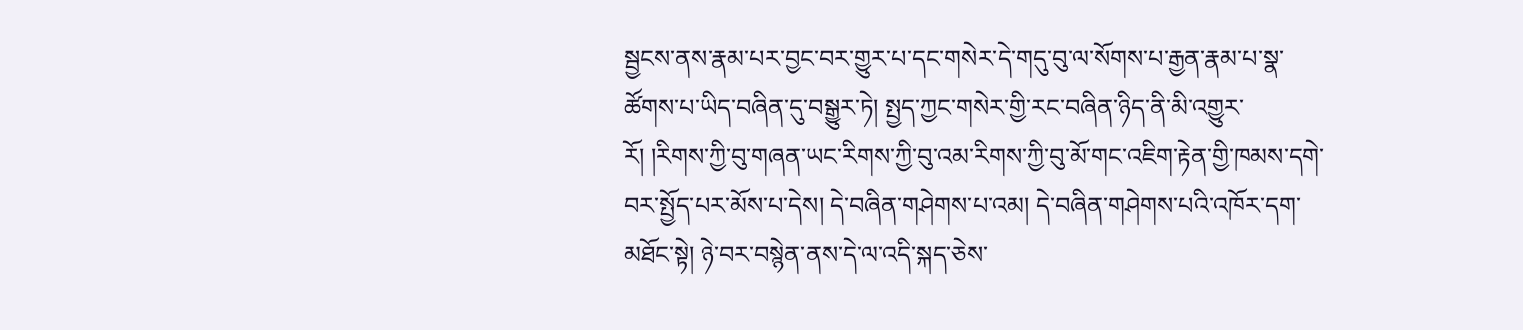སྦྱངས་ནས་རྣམ་པར་བྱང་བར་གྱུར་པ་དང་གསེར་དེ་གདུ་བུ་ལ་སོགས་པ་རྒྱན་རྣམ་པ་སྣ་ཚོགས་པ་ཡིད་བཞིན་དུ་བསྒྱུར་ཏེ། སྤྱད་ཀྱང་གསེར་གྱི་རང་བཞིན་ཉིད་ནི་མི་འགྱུར་རོ། །རིགས་ཀྱི་བུ་གཞན་ཡང་རིགས་ཀྱི་བུ་འམ་རིགས་ཀྱི་བུ་མོ་གང་འཇིག་རྟེན་གྱི་ཁམས་དགེ་བར་སྤྱོད་པར་མོས་པ་དེས། དེ་བཞིན་གཤེགས་པ་འམ། དེ་བཞིན་གཤེགས་པའི་འཁོར་དག་མཐོང་སྟེ། ཉེ་བར་བསྙེན་ནས་དེ་ལ་འདི་སྐད་ཅེས་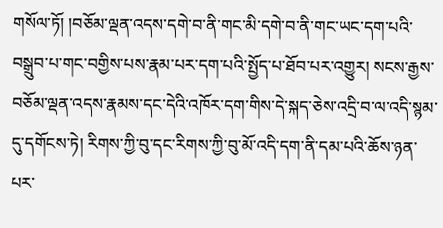གསོལ་ཏོ། །བཅོམ་ལྡན་འདས་དགེ་བ་ནི་གང་མི་དགེ་བ་ནི་གང་ཡང་དག་པའི་བསྒྲུབ་པ་གང་བགྱིས་པས་རྣམ་པར་དག་པའི་སྤྱོད་པ་ཐོབ་པར་འགྱུར། སངས་རྒྱས་བཅོམ་ལྡན་འདས་རྣམས་དང་དེའི་འཁོར་དག་གིས་དེ་སྐད་ཅེས་འདྲི་བ་ལ་འདི་སྙམ་དུ་དགོངས་ཏེ། རིགས་ཀྱི་བུ་དང་རིགས་ཀྱི་བུ་མོ་འདི་དག་ནི་དམ་པའི་ཆོས་ཉན་པར་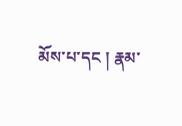མོས་པ་དང ། རྣམ་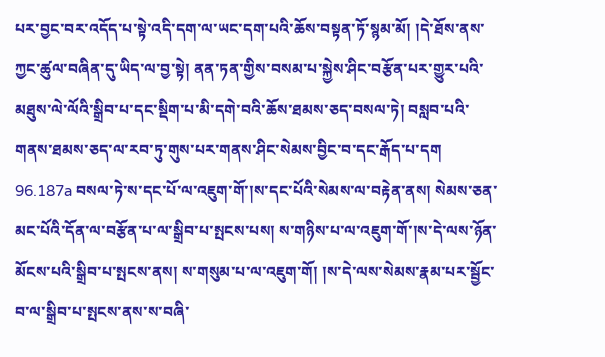པར་བྱང་བར་འདོད་པ་སྟེ་འདི་དག་ལ་ཡང་དག་པའི་ཆོས་བསྟན་ཏོ་སྙམ་མོ། །དེ་ཐོས་ནས་ཀྱང་ཚུལ་བཞིན་དུ་ཡིད་ལ་བྱ་སྟེ། ནན་ཏན་གྱིས་བསམ་པ་སྐྱེས་ཤིང་བརྩོན་པར་གྱུར་པའི་མཐུས་ལེ་ལོའི་སྒྲིབ་པ་དང་སྡིག་པ་མི་དགེ་བའི་ཆོས་ཐམས་ཅད་བསལ་ཏེ། བསླབ་པའི་གནས་ཐམས་ཅད་ལ་རབ་ཏུ་གུས་པར་གནས་ཤིང་སེམས་བྱིང་བ་དང་རྒོད་པ་དག 96.187a བསལ་ཏེ་ས་དང་པོ་ལ་འཇུག་གོ་།ས་དང་པོའི་སེམས་ལ་བརྟེན་ནས། སེམས་ཅན་མང་པོའི་དོན་ལ་བརྩོན་པ་ལ་སྒྲིབ་པ་སྤངས་པས། ས་གཉིས་པ་ལ་འཇུག་གོ་།ས་དེ་ལས་ཉོན་མོངས་པའི་སྒྲིབ་པ་སྤངས་ནས། ས་གསུམ་པ་ལ་འཇུག་གོ། །ས་དེ་ལས་སེམས་རྣམ་པར་སྦྱོང་བ་ལ་སྒྲིབ་པ་སྤངས་ནས་ས་བཞི་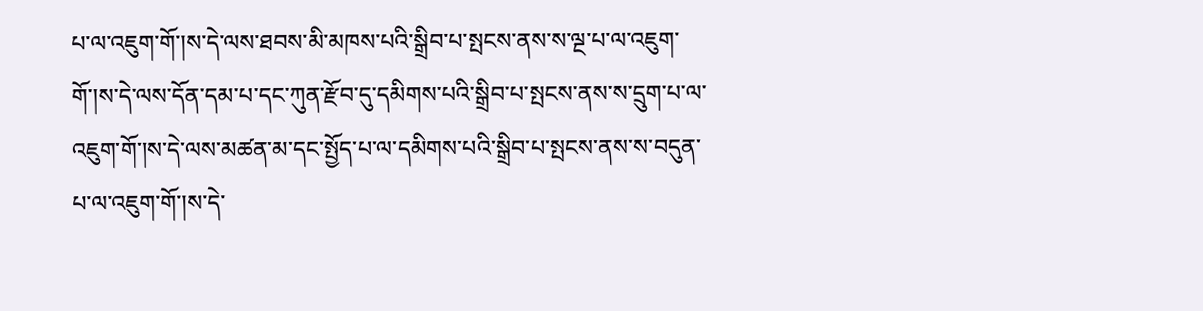པ་ལ་འཇུག་གོ་།ས་དེ་ལས་ཐབས་མི་མཁས་པའི་སྒྲིབ་པ་སྤངས་ནས་ས་ལྔ་པ་ལ་འཇུག་གོ་།ས་དེ་ལས་དོན་དམ་པ་དང་ཀུན་རྫོབ་དུ་དམིགས་པའི་སྒྲིབ་པ་སྤངས་ནས་ས་དྲུག་པ་ལ་འཇུག་གོ་།ས་དེ་ལས་མཚན་མ་དང་སྤྱོད་པ་ལ་དམིགས་པའི་སྒྲིབ་པ་སྤངས་ནས་ས་བདུན་པ་ལ་འཇུག་གོ་།ས་དེ་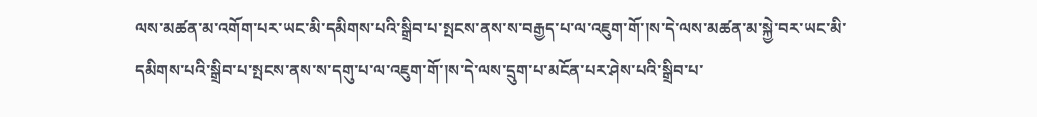ལས་མཚན་མ་འགོག་པར་ཡང་མི་དམིགས་པའི་སྒྲིབ་པ་སྤངས་ནས་ས་བརྒྱད་པ་ལ་འཇུག་གོ་།ས་དེ་ལས་མཚན་མ་སྐྱེ་བར་ཡང་མི་དམིགས་པའི་སྒྲིབ་པ་སྤངས་ནས་ས་དགུ་པ་ལ་འཇུག་གོ་།ས་དེ་ལས་དྲུག་པ་མངོན་པར་ཤེས་པའི་སྒྲིབ་པ་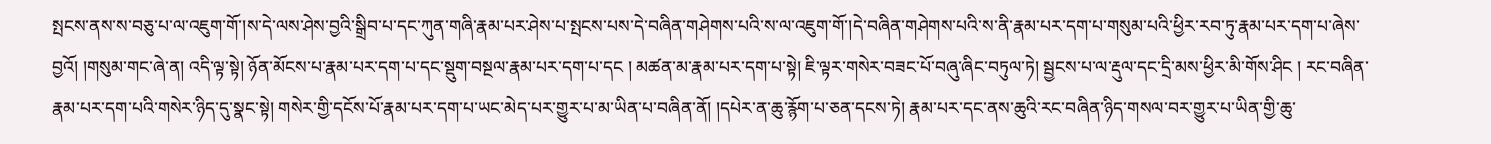སྤངས་ནས་ས་བཅུ་པ་ལ་འཇུག་གོ་།ས་དེ་ལས་ཤེས་བྱའི་སྒྲིབ་པ་དང་ཀུན་གཞི་རྣམ་པར་ཤེས་པ་སྤངས་པས་དེ་བཞིན་གཤེགས་པའི་ས་ལ་འཇུག་གོ་།དེ་བཞིན་གཤེགས་པའི་ས་ནི་རྣམ་པར་དག་པ་གསུམ་པའི་ཕྱིར་རབ་ཏུ་རྣམ་པར་དག་པ་ཞེས་བྱའོ། །གསུམ་གང་ཞེ་ན། འདི་ལྟ་སྟེ། ཉོན་མོངས་པ་རྣམ་པར་དག་པ་དང་སྡུག་བསྔལ་རྣམ་པར་དག་པ་དང ། མཚན་མ་རྣམ་པར་དག་པ་སྟེ། ཇི་ལྟར་གསེར་བཟང་པོ་བཞུ་ཞིང་བཏུལ་ཏེ། སྦྱངས་པ་ལ་རྡུལ་དང་དྲི་མས་ཕྱིར་མི་གོས་ཤིང ། རང་བཞིན་རྣམ་པར་དག་པའི་གསེར་ཉིད་དུ་སྣང་སྟེ། གསེར་གྱི་དངོས་པོ་རྣམ་པར་དག་པ་ཡང་མེད་པར་གྱུར་པ་མ་ཡིན་པ་བཞིན་ནོ། །དཔེར་ན་ཆུ་རྙོག་པ་ཅན་དངས་ཏེ། རྣམ་པར་དང་ནས་ཆུའི་རང་བཞིན་ཉིད་གསལ་བར་གྱུར་པ་ཡིན་གྱི་ཆུ་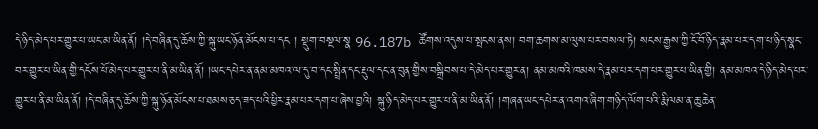དེ་ཉིད་མེད་པར་གྱུར་པ་ཡང་མ་ཡིན་ནོ། །དེ་བཞིན་དུ་ཆོས་ཀྱི་སྐུ་ཡང་ཉོན་མོངས་པ་དང ། སྡུག་བསྔལ་སྣ 96.187b ཚོགས་འདུས་པ་སྤངས་ནས། བག་ཆགས་མ་ལུས་པར་བསལ་ཏེ། སངས་རྒྱས་ཀྱི་ངོ་བོ་ཉིད་རྣམ་པར་དག་པ་ཉིད་སྣང་བར་གྱུར་པ་ཡིན་གྱི་དངོས་པོ་མེད་པར་གྱུར་པ་ནི་མ་ཡིན་ནོ། །ཡང་དཔེར་ན་ནམ་མཁའ་ལ་དུ་བ་དང་སྤྲིན་དང་རྡུལ་དང་ན་བུན་གྱིས་བསྒྲིབས་པ་དེ་མེད་པར་གྱུར་ན། ནམ་མཁའི་ཁམས་དེ་རྣམ་པར་དག་པར་གྱུར་པ་ཡིན་གྱི། ནམ་མཁའ་དེ་ཉིད་མེད་པར་གྱུར་པ་ནི་མ་ཡིན་ནོ། །དེ་བཞིན་དུ་ཆོས་ཀྱི་སྐུ་ཉོན་མོངས་པ་ཐམས་ཅད་ཟད་པའི་ཕྱིར་རྣམ་པར་དག་པ་ཞེས་བྱའི། སྐུ་ཉིད་མེད་པར་གྱུར་པ་ནི་མ་ཡིན་ནོ། །གཞན་ཡང་དཔེར་ན་འགའ་ཞིག་གཉིད་ལོག་པའི་རྨི་ལམ་ན་ཆུ་ཆེན་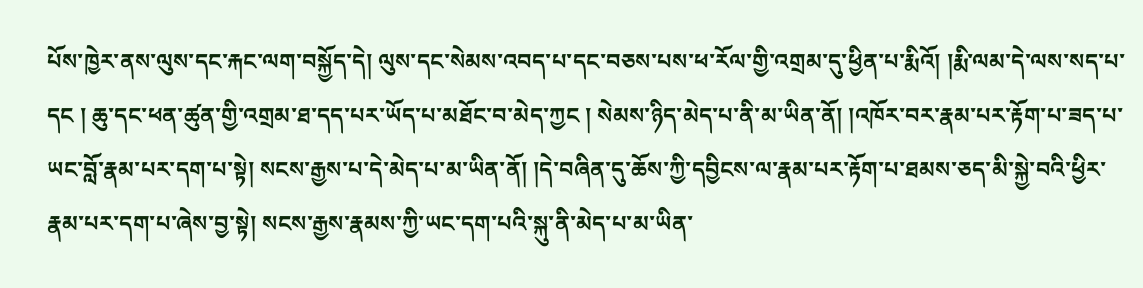པོས་ཁྱེར་ནས་ལུས་དང་རྐང་ལག་བསྐྱོད་དེ། ལུས་དང་སེམས་འབད་པ་དང་བཅས་པས་ཕ་རོལ་གྱི་འགྲམ་དུ་ཕྱིན་པ་རྨིའོ། །རྨི་ལམ་དེ་ལས་སད་པ་དང ། ཆུ་དང་ཕན་ཚུན་གྱི་འགྲམ་ཐ་དད་པར་ཡོད་པ་མཐོང་བ་མེད་ཀྱང ། སེམས་ཉིད་མེད་པ་ནི་མ་ཡིན་ནོ། །འཁོར་བར་རྣམ་པར་རྟོག་པ་ཟད་པ་ཡང་བློ་རྣམ་པར་དག་པ་སྟེ། སངས་རྒྱས་པ་དེ་མེད་པ་མ་ཡིན་ནོ། །དེ་བཞིན་དུ་ཆོས་ཀྱི་དབྱིངས་ལ་རྣམ་པར་རྟོག་པ་ཐམས་ཅད་མི་སྐྱེ་བའི་ཕྱིར་རྣམ་པར་དག་པ་ཞེས་བྱ་སྟེ། སངས་རྒྱས་རྣམས་ཀྱི་ཡང་དག་པའི་སྐུ་ནི་མེད་པ་མ་ཡིན་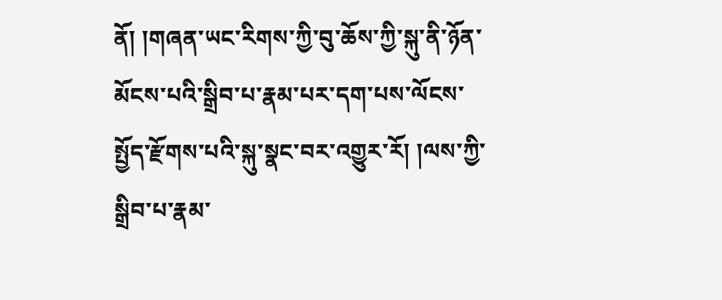ནོ། །གཞན་ཡང་རིགས་ཀྱི་བུ་ཆོས་ཀྱི་སྐུ་ནི་ཉོན་མོངས་པའི་སྒྲིབ་པ་རྣམ་པར་དག་པས་ལོངས་སྤྱོད་རྫོགས་པའི་སྐུ་སྣང་བར་འགྱུར་རོ། །ལས་ཀྱི་སྒྲིབ་པ་རྣམ་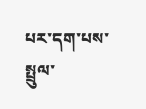པར་དག་པས་སྤྲུལ་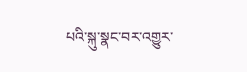པའི་སྐུ་སྣང་བར་འགྱུར་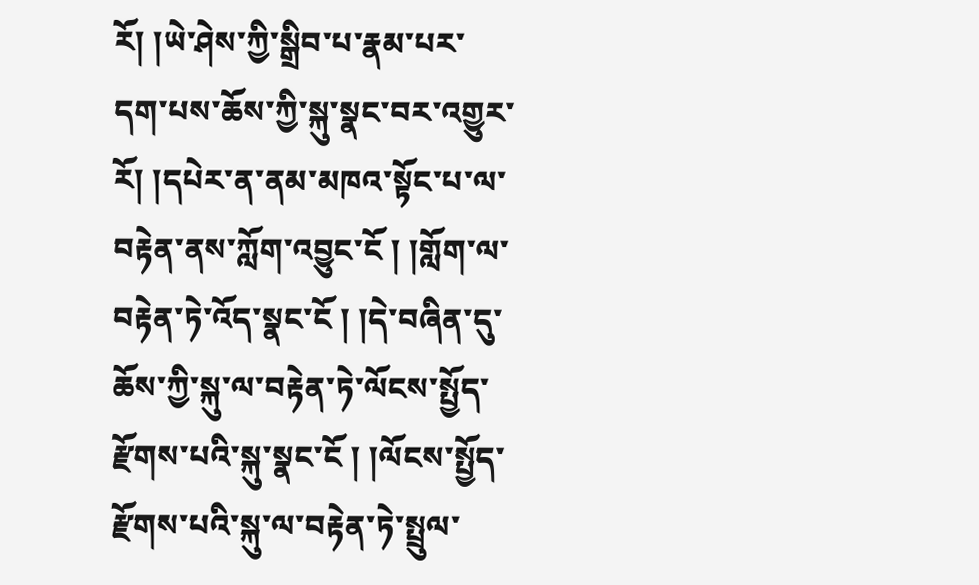རོ། །ཡེ་ཤེས་ཀྱི་སྒྲིབ་པ་རྣམ་པར་དག་པས་ཆོས་ཀྱི་སྐུ་སྣང་བར་འགྱུར་རོ། །དཔེར་ན་ནམ་མཁའ་སྟོང་པ་ལ་བརྟེན་ནས་ཀློག་འབྱུང་ངོ ། །གློག་ལ་བརྟེན་ཏེ་འོད་སྣང་ངོ ། །དེ་བཞིན་དུ་ཆོས་ཀྱི་སྐུ་ལ་བརྟེན་ཏེ་ལོངས་སྤྱོད་རྫོགས་པའི་སྐུ་སྣང་ངོ ། །ལོངས་སྤྱོད་རྫོགས་པའི་སྐུ་ལ་བརྟེན་ཏེ་སྤྲུལ་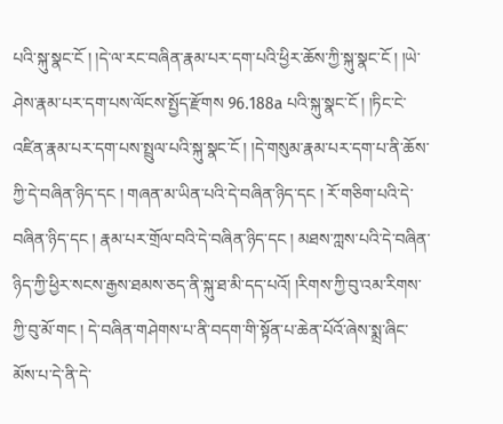པའི་སྐུ་སྣང་ངོ ། །དེ་ལ་རང་བཞིན་རྣམ་པར་དག་པའི་ཕྱིར་ཆོས་ཀྱི་སྐུ་སྣང་ངོ ། །ཡེ་ཤེས་རྣམ་པར་དག་པས་ལོངས་སྤྱོད་རྫོགས 96.188a པའི་སྐུ་སྣང་ངོ ། །ཏིང་ངེ་འཛིན་རྣམ་པར་དག་པས་སྤྲུལ་པའི་སྐུ་སྣང་ངོ ། །དེ་གསུམ་རྣམ་པར་དག་པ་ནི་ཆོས་ཀྱི་དེ་བཞིན་ཉིད་དང ། གཞན་མ་ཡིན་པའི་དེ་བཞིན་ཉིད་དང ། རོ་གཅིག་པའི་དེ་བཞིན་ཉིད་དང ། རྣམ་པར་གྲོལ་བའི་དེ་བཞིན་ཉིད་དང ། མཐས་ཀླས་པའི་དེ་བཞིན་ཉིད་ཀྱི་ཕྱིར་སངས་རྒྱས་ཐམས་ཅད་ནི་སྐུ་ཐ་མི་དད་པའོ། །རིགས་ཀྱི་བུ་འམ་རིགས་ཀྱི་བུ་མོ་གང ། དེ་བཞིན་གཤེགས་པ་ནི་བདག་གི་སྟོན་པ་ཆེན་པོའོ་ཞེས་སྨྲ་ཞིང་མོས་པ་དེ་ནི་དེ་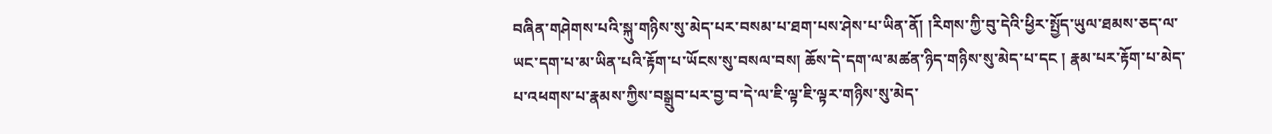བཞིན་གཤེགས་པའི་སྐུ་གཉིས་སུ་མེད་པར་བསམ་པ་ཐག་པས་ཤེས་པ་ཡིན་ནོ། །རིགས་ཀྱི་བུ་དེའི་ཕྱིར་སྤྱོད་ཡུལ་ཐམས་ཅད་ལ་ཡང་དག་པ་མ་ཡིན་པའི་རྟོག་པ་ཡོངས་སུ་བསལ་བས། ཆོས་དེ་དག་ལ་མཚན་ཉིད་གཉིས་སུ་མེད་པ་དང ། རྣམ་པར་རྟོག་པ་མེད་པ་འཕགས་པ་རྣམས་ཀྱིས་བསྒྲུབ་པར་བྱ་བ་དེ་ལ་ཇི་ལྟ་ཇི་ལྟར་གཉིས་སུ་མེད་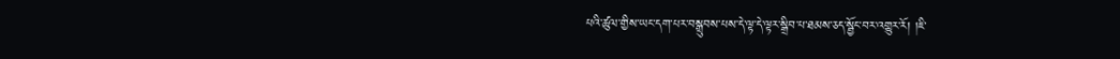པའི་ཚུལ་གྱིས་ཡང་དག་པར་བསྒྲུབས་པས་དེ་ལྟ་དེ་ལྟར་སྒྲིབ་པ་ཐམས་ཅད་སྦྱོང་བར་འགྱུར་རོ། །ཇི་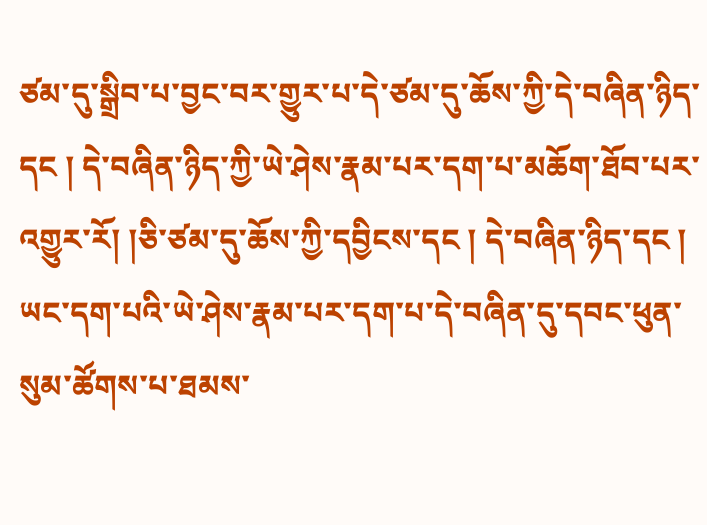ཙམ་དུ་སྒྲིབ་པ་བྱང་བར་གྱུར་པ་དེ་ཙམ་དུ་ཆོས་ཀྱི་དེ་བཞིན་ཉིད་དང ། དེ་བཞིན་ཉིད་ཀྱི་ཡེ་ཤེས་རྣམ་པར་དག་པ་མཆོག་ཐོབ་པར་འགྱུར་རོ། །ཅི་ཙམ་དུ་ཆོས་ཀྱི་དབྱིངས་དང ། དེ་བཞིན་ཉིད་དང ། ཡང་དག་པའི་ཡེ་ཤེས་རྣམ་པར་དག་པ་དེ་བཞིན་དུ་དབང་ཕུན་སུམ་ཚོགས་པ་ཐམས་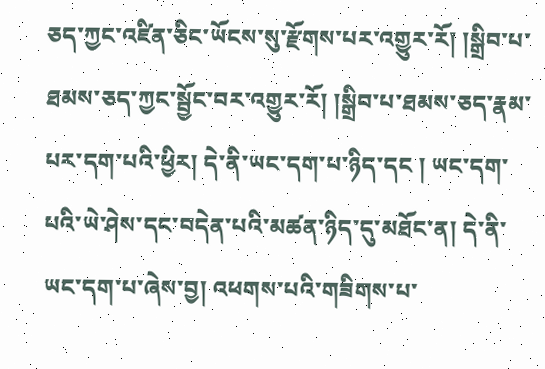ཅད་ཀྱང་འཛིན་ཅིང་ཡོངས་སུ་རྫོགས་པར་འགྱུར་རོ། །སྒྲིབ་པ་ཐམས་ཅད་ཀྱང་སྦྱོང་བར་འགྱུར་རོ། །སྒྲིབ་པ་ཐམས་ཅད་རྣམ་པར་དག་པའི་ཕྱིར། དེ་ནི་ཡང་དག་པ་ཉིད་དང ། ཡང་དག་པའི་ཡེ་ཤེས་དང་བདེན་པའི་མཚན་ཉིད་དུ་མཐོང་ན། དེ་ནི་ཡང་དག་པ་ཞེས་བྱ། འཕགས་པའི་གཟིགས་པ་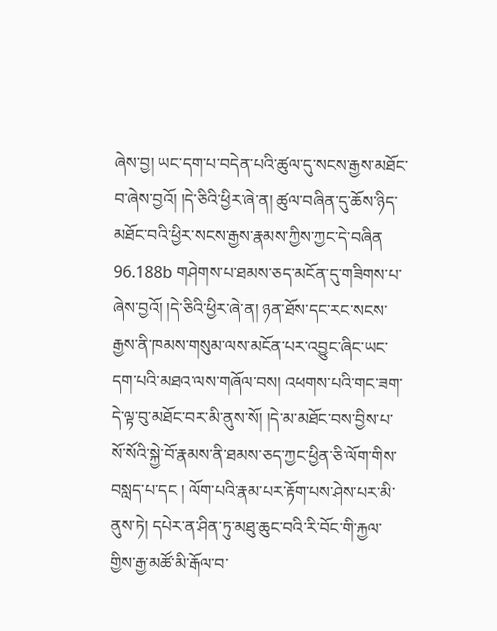ཞེས་བྱ། ཡང་དག་པ་བདེན་པའི་ཚུལ་དུ་སངས་རྒྱས་མཐོང་བ་ཞེས་བྱའོ། །དེ་ཅིའི་ཕྱིར་ཞེ་ན། ཚུལ་བཞིན་དུ་ཆོས་ཉིད་མཐོང་བའི་ཕྱིར་སངས་རྒྱས་རྣམས་ཀྱིས་ཀྱང་དེ་བཞིན 96.188b གཤེགས་པ་ཐམས་ཅད་མངོན་དུ་གཟིགས་པ་ཞེས་བྱའོ། །དེ་ཅིའི་ཕྱིར་ཞེ་ན། ཉན་ཐོས་དང་རང་སངས་རྒྱས་ནི་ཁམས་གསུམ་ལས་མངོན་པར་འབྱུང་ཞིང་ཡང་དག་པའི་མཐའ་ལས་གཞོལ་བས། འཕགས་པའི་གང་ཟག་དེ་ལྟ་བུ་མཐོང་བར་མི་ནུས་སོ། །དེ་མ་མཐོང་བས་བྱིས་པ་སོ་སོའི་སྐྱེ་བོ་རྣམས་ནི་ཐམས་ཅད་ཀྱང་ཕྱིན་ཅི་ལོག་གིས་བསླད་པ་དང ། ལོག་པའི་རྣམ་པར་རྟོག་པས་ཤེས་པར་མི་ནུས་ཏེ། དཔེར་ན་ཤིན་ཏུ་མཐུ་ཆུང་བའི་རི་བོང་གི་རྐྱལ་གྱིས་རྒྱ་མཚོ་མི་རྒོལ་བ་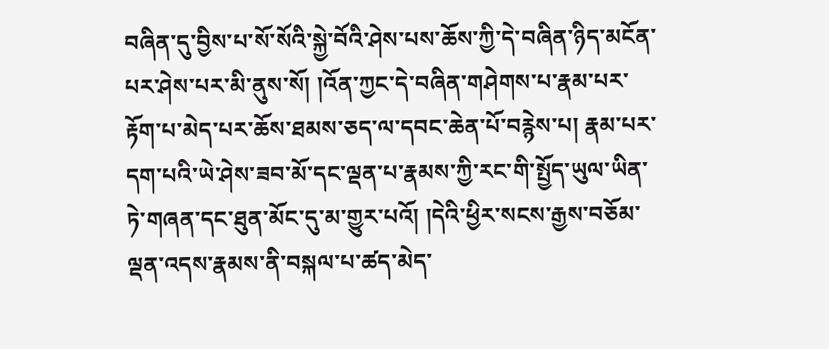བཞིན་དུ་བྱིས་པ་སོ་སོའི་སྐྱེ་བོའི་ཤེས་པས་ཆོས་ཀྱི་དེ་བཞིན་ཉིད་མངོན་པར་ཤེས་པར་མི་ནུས་སོ། །འོན་ཀྱང་དེ་བཞིན་གཤེགས་པ་རྣམ་པར་རྟོག་པ་མེད་པར་ཆོས་ཐམས་ཅད་ལ་དབང་ཆེན་པོ་བརྙེས་པ། རྣམ་པར་དག་པའི་ཡེ་ཤེས་ཟབ་མོ་དང་ལྡན་པ་རྣམས་ཀྱི་རང་གི་སྤྱོད་ཡུལ་ཡིན་ཏེ་གཞན་དང་ཐུན་མོང་དུ་མ་གྱུར་པའོ། །དེའི་ཕྱིར་སངས་རྒྱས་བཅོམ་ལྡན་འདས་རྣམས་ནི་བསྐལ་པ་ཚད་མེད་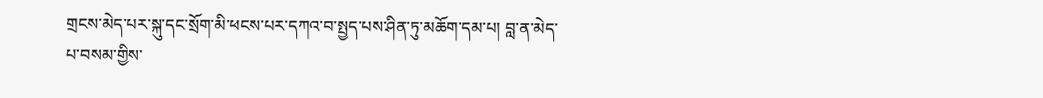གྲངས་མེད་པར་སྐུ་དང་སྲོག་མི་ཕངས་པར་དཀའ་བ་སྤྱད་པས་ཤིན་ཏུ་མཆོག་དམ་པ། བླ་ན་མེད་པ་བསམ་གྱིས་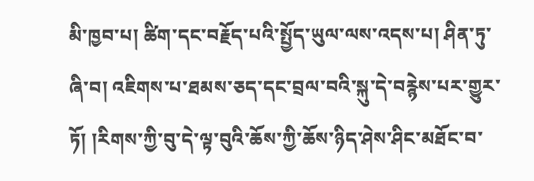མི་ཁྱབ་པ། ཚིག་དང་བརྗོད་པའི་སྤྱོད་ཡུལ་ལས་འདས་པ། ཤིན་ཏུ་ཞི་བ། འཇིགས་པ་ཐམས་ཅད་དང་བྲལ་བའི་སྐུ་དེ་བརྙེས་པར་གྱུར་ཏོ། །རིགས་ཀྱི་བུ་དེ་ལྟ་བུའི་ཆོས་ཀྱི་ཆོས་ཉིད་ཤེས་ཤིང་མཐོང་བ་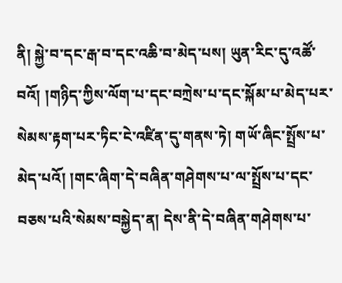ནི། སྐྱེ་བ་དང་རྒ་བ་དང་འཆི་བ་མེད་པས། ཡུན་རིང་དུ་འཚོ་བའོ། །གཉིད་ཀྱིས་ལོག་པ་དང་བཀྲེས་པ་དང་སྐོམ་པ་མེད་པར་སེམས་རྟག་པར་ཏིང་ངེ་འཛིན་དུ་གནས་ཏེ། གཡོ་ཞིང་སྤྲོས་པ་མེད་པའོ། །གང་ཞིག་དེ་བཞིན་གཤེགས་པ་ལ་སྤྲོས་པ་དང་བཅས་པའི་སེམས་བསྐྱེད་ན། དེས་ནི་དེ་བཞིན་གཤེགས་པ་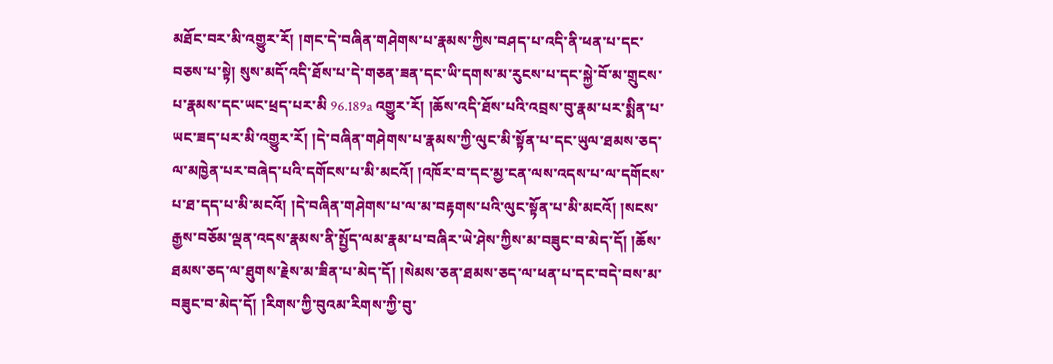མཐོང་བར་མི་འགྱུར་རོ། །གང་དེ་བཞིན་གཤེགས་པ་རྣམས་ཀྱིས་བཤད་པ་འདི་ནི་ཕན་པ་དང་བཅས་པ་སྟེ། སུས་མདོ་འདི་ཐོས་པ་དེ་གཅན་ཟན་དང་ཡི་དགས་མ་རུངས་པ་དང་སྐྱེ་བོ་མ་གྲུངས་པ་རྣམས་དང་ཡང་ཕྲད་པར་མི 96.189a འགྱུར་རོ། །ཆོས་འདི་ཐོས་པའི་འབྲས་བུ་རྣམ་པར་སྨིན་པ་ཡང་ཟད་པར་མི་འགྱུར་རོ། །དེ་བཞིན་གཤེགས་པ་རྣམས་ཀྱི་ལུང་མི་སྟོན་པ་དང་ཡུལ་ཐམས་ཅད་ལ་མཁྱེན་པར་བཞེད་པའི་དགོངས་པ་མི་མངའོ། །འཁོར་བ་དང་མྱ་ངན་ལས་འདས་པ་ལ་དགོངས་པ་ཐ་དད་པ་མི་མངའོ། །དེ་བཞིན་གཤེགས་པ་ལ་མ་བརྟགས་པའི་ལུང་སྟོན་པ་མི་མངའོ། །སངས་རྒྱས་བཅོམ་ལྡན་འདས་རྣམས་ནི་སྤྱོད་ལམ་རྣམ་པ་བཞིར་ཡེ་ཤེས་ཀྱིས་མ་བཟུང་བ་མེད་དོ། །ཆོས་ཐམས་ཅད་ལ་ཐུགས་རྗེས་མ་ཟིན་པ་མེད་དོ། །སེམས་ཅན་ཐམས་ཅད་ལ་ཕན་པ་དང་བདེ་བས་མ་བཟུང་བ་མེད་དོ། །རིགས་ཀྱི་བུའམ་རིགས་ཀྱི་བུ་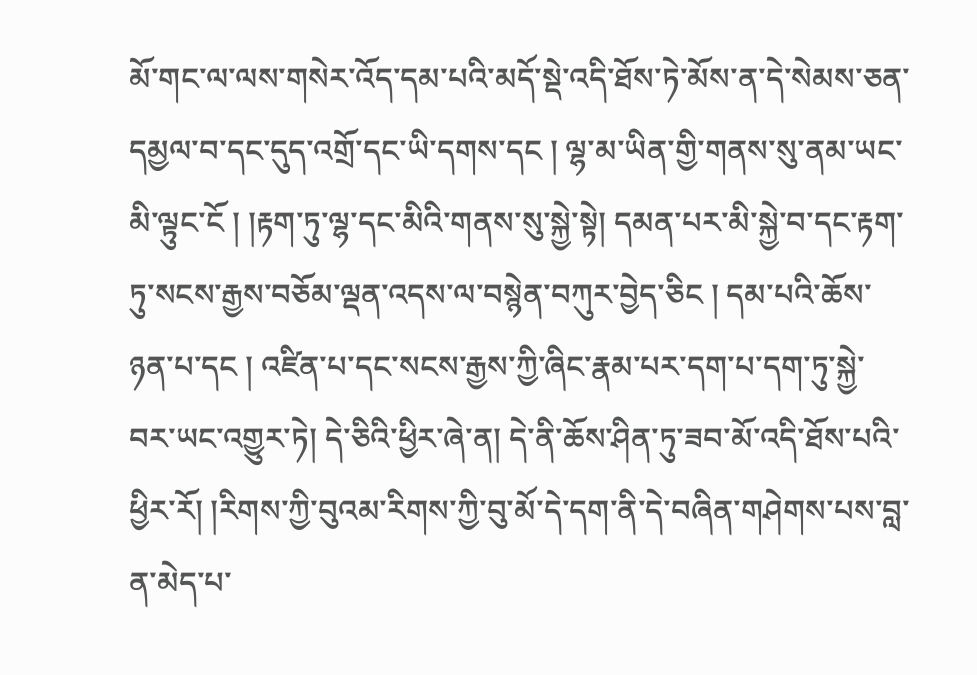མོ་གང་ལ་ལས་གསེར་འོད་དམ་པའི་མདོ་སྡེ་འདི་ཐོས་ཏེ་མོས་ན་དེ་སེམས་ཅན་དམྱལ་བ་དང་དུད་འགྲོ་དང་ཡི་དགས་དང ། ལྷ་མ་ཡིན་གྱི་གནས་སུ་ནམ་ཡང་མི་ལྟུང་ངོ ། །རྟག་ཏུ་ལྷ་དང་མིའི་གནས་སུ་སྐྱེ་སྟེ། དམན་པར་མི་སྐྱེ་བ་དང་རྟག་ཏུ་སངས་རྒྱས་བཅོམ་ལྡན་འདས་ལ་བསྙེན་བཀུར་བྱེད་ཅིང ། དམ་པའི་ཆོས་ཉན་པ་དང ། འཛིན་པ་དང་སངས་རྒྱས་ཀྱི་ཞིང་རྣམ་པར་དག་པ་དག་ཏུ་སྐྱེ་བར་ཡང་འགྱུར་ཏེ། དེ་ཅིའི་ཕྱིར་ཞེ་ན། དེ་ནི་ཆོས་ཤིན་ཏུ་ཟབ་མོ་འདི་ཐོས་པའི་ཕྱིར་རོ། །རིགས་ཀྱི་བུའམ་རིགས་ཀྱི་བུ་མོ་དེ་དག་ནི་དེ་བཞིན་གཤེགས་པས་བླ་ན་མེད་པ་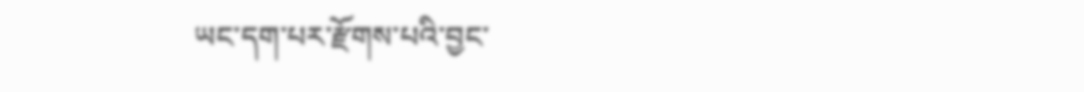ཡང་དག་པར་རྫོགས་པའི་བྱང་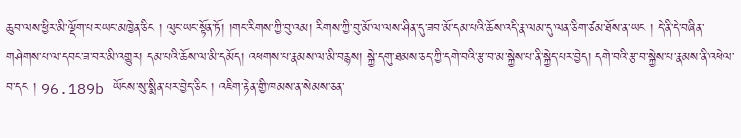ཆུབ་ལས་ཕྱིར་མི་ལྡོག་པར་ཡང་མཁྱེན་ཅིང ། ལུང་ཡང་སྟོན་ཏོ། །གང་རིགས་ཀྱི་བུ་འམ། རིགས་ཀྱི་བུ་མོ་ལ་ལས་ཤིན་དུ་ཟབ་མོ་དམ་པའི་ཆོས་འདི་རྣ་ལམ་དུ་ལན་ཅིག་ཙམ་ཐོས་ན་ཡང ། དེ་ནི་དེ་བཞིན་གཤེགས་པ་ལ་དབང་ཟ་བར་མི་འགྱུར། དམ་པའི་ཆོས་ལ་མི་དམོད། འཕགས་པ་རྣམས་ལ་མི་བརྙས། སྐྱེ་དགུ་ཐམས་ཅད་ཀྱི་དགེ་བའི་རྩ་བ་མ་སྐྱེས་པ་ནི་སྐྱེད་པར་བྱེད། དགེ་བའི་རྩ་བ་སྐྱེས་པ་རྣམས་ནི་འཕེལ་བ་དང ། 96.189b ཡོངས་སུ་སྨིན་པར་བྱེད་ཅིང ། འཇིག་རྟེན་གྱི་ཁམས་ན་སེམས་ཅན་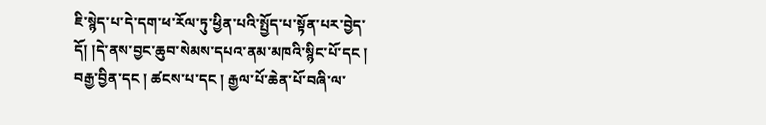ཇི་སྙེད་པ་དེ་དག་ཕ་རོལ་ཏུ་ཕྱིན་པའི་སྤྱོད་པ་སྟོན་པར་བྱེད་དོ། །དེ་ནས་བྱང་ཆུབ་སེམས་དཔའ་ནམ་མཁའི་སྙིང་པོ་དང ། བརྒྱ་བྱིན་དང ། ཚངས་པ་དང ། རྒྱལ་པོ་ཆེན་པོ་བཞི་ལ་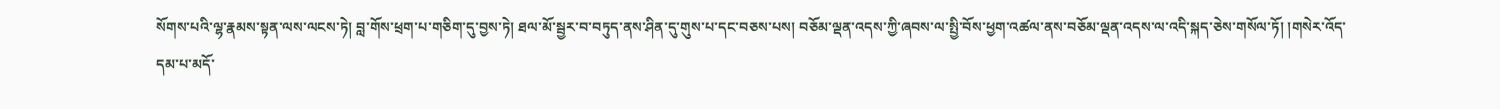སོགས་པའི་ལྷ་རྣམས་སྟན་ལས་ལངས་ཏེ། བླ་གོས་ཕྲག་པ་གཅིག་དུ་བྱས་ཏེ། ཐལ་མོ་སྦྱར་བ་བཏུད་ནས་ཤིན་དུ་གུས་པ་དང་བཅས་པས། བཅོམ་ལྡན་འདས་ཀྱི་ཞབས་ལ་སྤྱི་བོས་ཕྱག་འཚལ་ནས་བཅོམ་ལྡན་འདས་ལ་འདི་སྐད་ཅེས་གསོལ་ཏོ། །གསེར་འོད་དམ་པ་མདོ་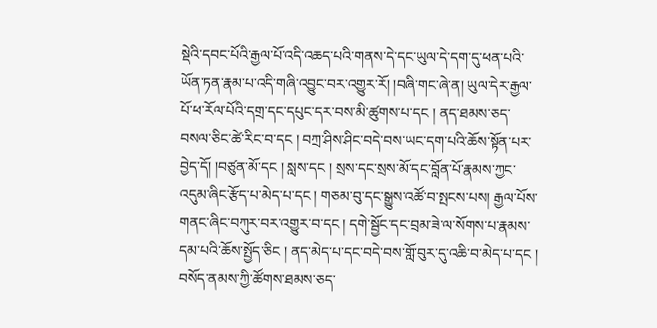སྡེའི་དབང་པོའི་རྒྱལ་པོ་འདི་འཆད་པའི་གནས་དེ་དང་ཡུལ་དེ་དག་དུ་ཕན་པའི་ཡོན་ཏན་རྣམ་པ་འདི་གཞི་འབྱུང་བར་འགྱུར་རོ། །བཞི་གང་ཞེ་ན། ཡུལ་དེར་རྒྱལ་པོ་ཕ་རོལ་པོའི་དགྲ་དང་དཔུང་དར་བས་མི་ཚུགས་པ་དང ། ནད་ཐམས་ཅད་བསལ་ཅིང་ཚེ་རིང་བ་དང ། བཀྲ་ཤིས་ཤིང་བདེ་བས་ཡང་དག་པའི་ཆོས་སྟོན་པར་བྱེད་དོ། །བཙུན་མོ་དང ། སླས་དང ། སྲས་དང་སྲས་མོ་དང་བློན་པོ་རྣམས་ཀྱང་འདུམ་ཞིང་རྩོད་པ་མེད་པ་དང ། གཅམ་བུ་དང་སྒྱུས་འཚོ་བ་སྤངས་པས། རྒྱལ་པོས་གནང་ཞིང་བཀུར་བར་འགྱུར་བ་དང ། དགེ་སྦྱོང་དང་བྲམ་ཟེ་ལ་སོགས་པ་རྣམས་དམ་པའི་ཆོས་སྤྱོད་ཅིང ། ནད་མེད་པ་དང་བདེ་བས་གློ་བུར་དུ་འཆི་བ་མེད་པ་དང ། བསོད་ནམས་ཀྱི་ཚོགས་ཐམས་ཅད་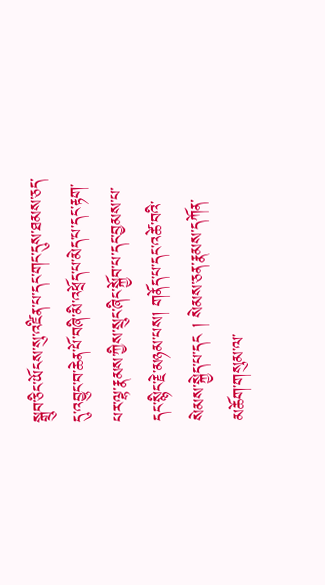སྒྲུབ་ཅིང་ཡོངས་སུ་འཛིན་པ་དང་གང་དུས་ཐམས་ཅད་དུ་འབྱུང་བ་ཆེན་པོ་བཞི་མི་འཕྲོད་པ་མེད་པ་དང་རྟག་པར་ལྷ་རྣམས་ཀྱིས་སྲུང་ཞིང་སྐྱོབ་པ་དང་བྱམས་པ་དང་སྙིང་རྗེ་མཉམ་པས། གནོད་པ་དང་འཚེ་བའི་སེམས་སྐྱེད་པ་དང ། སེམས་ཅན་རྣམས་དཀོན་མཆོག་གསུམ་ལ་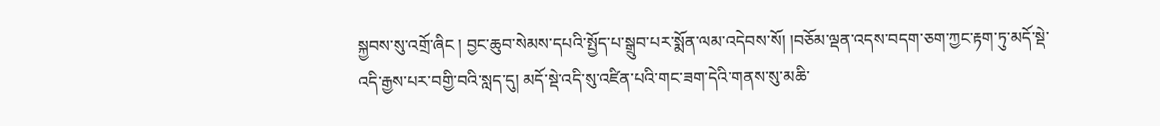སྐྱབས་སུ་འགྲོ་ཞིང ། བྱང་ཆུབ་སེམས་དཔའི་སྤྱོད་པ་སྒྲུབ་པར་སྨོན་ལམ་འདེབས་སོ། །བཅོམ་ལྡན་འདས་བདག་ཅག་ཀྱང་རྟག་ཏུ་མདོ་སྡེ་འདི་རྒྱས་པར་བགྱི་བའི་སླད་དུ། མདོ་སྡེ་འདི་སུ་འཛིན་པའི་གང་ཟག་དེའི་གནས་སུ་མཆི་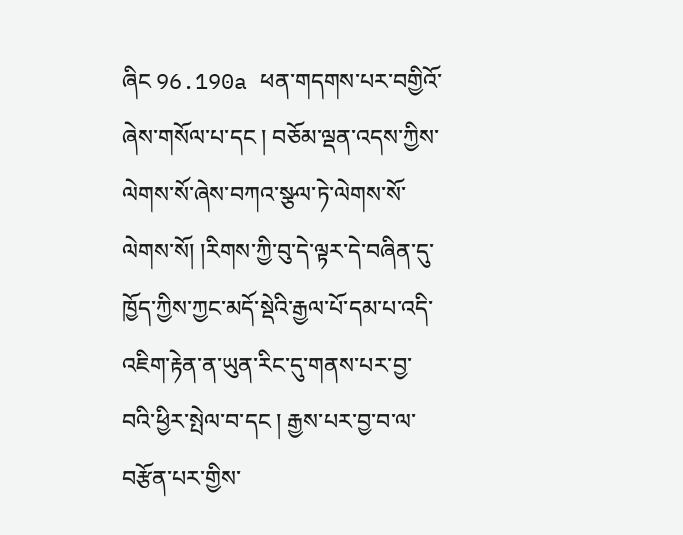ཞིང 96.190a ཕན་གདགས་པར་བགྱིའོ་ཞེས་གསོལ་པ་དང ། བཅོམ་ལྡན་འདས་ཀྱིས་ལེགས་སོ་ཞེས་བཀའ་སྩལ་ཏེ་ལེགས་སོ་ལེགས་སོ། །རིགས་ཀྱི་བུ་དེ་ལྟར་དེ་བཞིན་དུ་ཁྱོད་ཀྱིས་ཀྱང་མདོ་སྡེའི་རྒྱལ་པོ་དམ་པ་འདི་འཇིག་རྟེན་ན་ཡུན་རིང་དུ་གནས་པར་བྱ་བའི་ཕྱིར་སྤེལ་བ་དང ། རྒྱས་པར་བྱ་བ་ལ་བརྩོན་པར་གྱིས་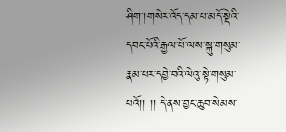ཤིག་།གསེར་འོད་དམ་པ་མདོ་སྡེའི་དབང་པོའི་རྒྱལ་པོ་ལས་སྐུ་གསུམ་རྣམ་པར་དབྱེ་བའི་ལེའུ་སྟེ་གསུམ་པའོ།། །། དེ་ནས་བྱང་ཆུབ་སེམས་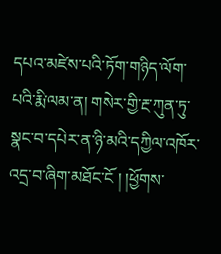དཔའ་མཛེས་པའི་ཏོག་གཉིད་ལོག་པའི་རྨི་ལམ་ན། གསེར་གྱི་རྔ་ཀུན་ཏུ་སྣང་བ་དཔེར་ན་ཉི་མའི་དཀྱིལ་འཁོར་འདྲ་བ་ཞིག་མཐོང་ངོ ། །ཕྱོགས་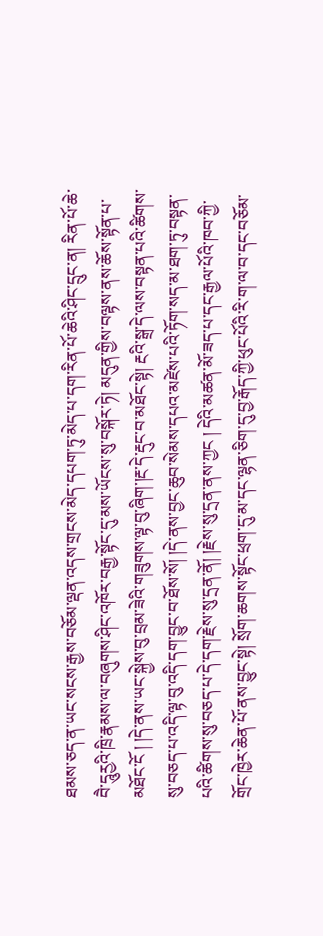ཐམས་ཅད་ན་ཡང་སངས་རྒྱས་བཅོམ་ལྡན་འདས་གྲངས་མེད་དཔག་ཏུ་མེད་པ་དག་རིན་པོ་ཆེའི་ཤིང་དྲུང་ན། རིན་པོ་ཆེ་བཻ་དཱུརྱའི་ཁྲི་རྣམས་ལ་བཞུགས་ཤིང་འཁོར་བརྒྱ་སྟོང་དུ་མས་ཡོངས་སུ་བསྐོར་ཏེ། མདུན་གྱིས་བལྟས་ནས་ཆོས་སྟོན་པ་མཐོང་ངོ ། །དེ་ནས་ཡང་སྐྱེས་བུ་བྲམ་ཟེའི་གཟུགས་ལྟ་བུ་ཞིག་།རྔ་དེ་རྡུང་བ་མཐོང་སྟེ། རྔའི་སྒྲ་དེ་ལས་བསྟན་པའི་ཚིགས་སུ་བཅད་པ་འདི་ལྟ་བུ་འདི་དག་བྱུང་བ་ཐོས་སོ། །དེ་ནས་བྱང་ཆུབ་སེམས་དཔའ་མཛེས་པའི་ཏོག་སད་མ་ཐག་ཏུ་བསྟན་པའི་ཚིགས་སུ་བཅད་པ་དེ་དག་རྗེས་སུ་དྲན་ནོ། །རྗེས་སུ་དྲན་ནས་ཀྱང ། དེའི་མཚན་མོ་ཟད་པ་དང་རྒྱལ་པོའི་ཁབ་ཀྱི་གྲོང་ཁྱེར་ཆེན་པོ་ནས་བྱུང་སྟེ། སྲོག་ཆགས་སྟོང་ཕྲག་དུ་མ་དང་ལྷན་ཅིག་དུ་བྱ་རྒོད་ཀྱི་ཕུང་པོའི་རི་ག་ལ་བ་དང་བཅོམ་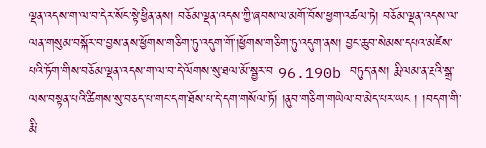ལྡན་འདས་ག་ལ་བ་དེར་སོང་སྟེ་ཕྱིན་ནས། བཅོམ་ལྡན་འདས་ཀྱི་ཞབས་ལ་མགོ་བོས་ཕྱག་འཚལ་ཏེ། བཅོམ་ལྡན་འདས་ལ་ལན་གསུམ་བསྐོར་བ་བྱས་ནས་ཕྱོགས་གཅིག་ཏུ་འདུག་གོ་།ཕྱོགས་གཅིག་ཏུ་འདུག་ནས། བྱང་ཆུབ་སེམས་དཔའ་མཛེས་པའི་ཏོག་གིས་བཅོམ་ལྡན་འདས་ག་ལ་བ་དེ་ལོགས་སུ་ཐལ་མོ་སྦྱར་བ 96.190b བཏུད་ནས། རྨི་ལམ་ན་རྔའི་སྒྲ་ལས་བསྟན་པའི་ཚིགས་སུ་བཅད་པ་གང་དག་ཐོས་པ་དེ་དག་གསོལ་ཏོ། །ནུབ་གཅིག་གཡེལ་བ་མེད་པར་ཡང ། །བདག་གི་རྨི་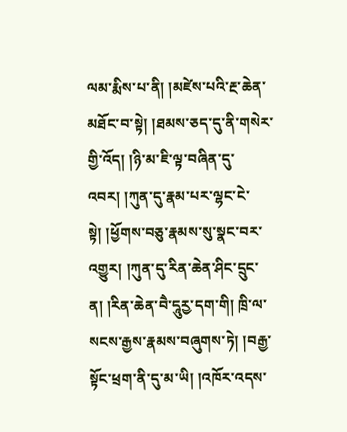ལམ་རྨིས་པ་ནི། །མཛེས་པའི་རྔ་ཆེན་མཐོང་བ་སྟེ། །ཐམས་ཅད་དུ་ནི་གསེར་གྱི་འོད། །ཉི་མ་ཇི་ལྟ་བཞིན་དུ་འབར། །ཀུན་དུ་རྣམ་པར་ལྷང་ངེ་སྟེ། །ཕྱོགས་བཅུ་རྣམས་སུ་སྣང་བར་འགྱུར། །ཀུན་དུ་རིན་ཆེན་ཤིང་དྲུང་ན། །རིན་ཆེན་བཻ་དཱུརྱ་དག་གི། ཁྲི་ལ་སངས་རྒྱས་རྣམས་བཞུགས་ཏེ། །བརྒྱ་སྟོང་ཕྲག་ནི་དུ་མ་ཡི། །འཁོར་འདས་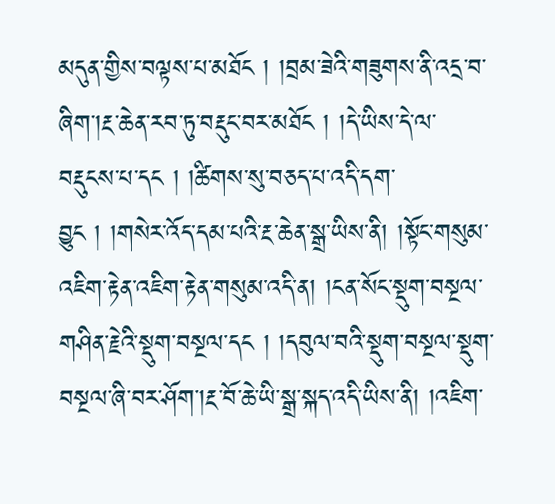མདུན་གྱིས་བལྟས་པ་མཐོང ། །བྲམ་ཟེའི་གཟུགས་ནི་འདྲ་བ་ཞིག་།རྔ་ཆེན་རབ་ཏུ་བརྡུང་བར་མཐོང ། །དེ་ཡིས་དེ་ལ་བརྡུངས་པ་དང ། །ཚིགས་སུ་བཅད་པ་འདི་དག་བྱུང ། །གསེར་འོད་དམ་པའི་རྔ་ཆེན་སྒྲ་ཡིས་ནི། །སྟོང་གསུམ་འཇིག་རྟེན་འཇིག་རྟེན་གསུམ་འདི་ན། །ངན་སོང་སྡུག་བསྔལ་གཤིན་རྗེའི་སྡུག་བསྔལ་དང ། །དབུལ་བའི་སྡུག་བསྔལ་སྡུག་བསྔལ་ཞི་བར་ཤོག་།རྔ་བོ་ཆེ་ཡི་སྒྲ་སྐད་འདི་ཡིས་ནི། །འཇིག་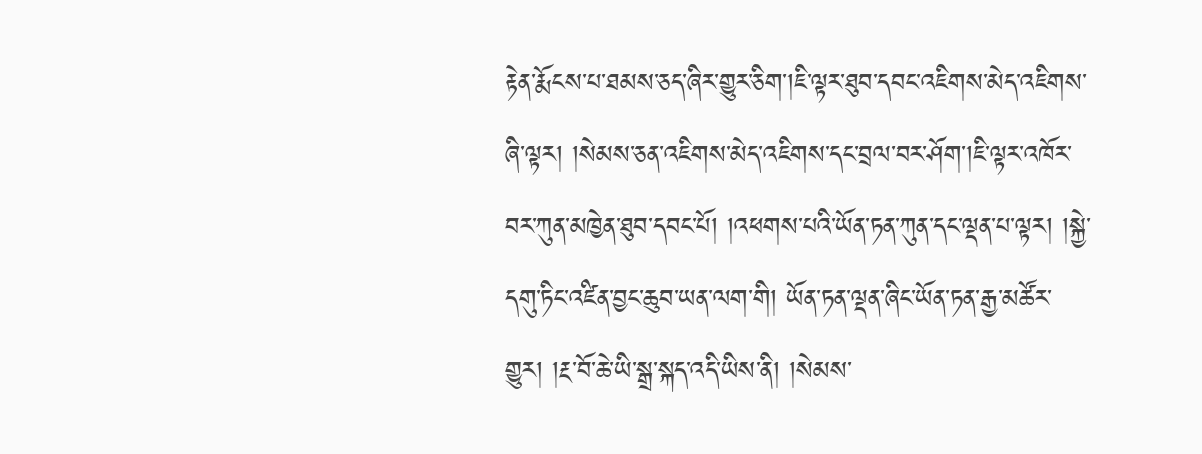རྟེན་རྨོངས་པ་ཐམས་ཅད་ཞིར་གྱུར་ཅིག་།ཇི་ལྟར་ཐུབ་དབང་འཇིགས་མེད་འཇིགས་ཞི་ལྟར། །སེམས་ཅན་འཇིགས་མེད་འཇིགས་དང་བྲལ་བར་ཤོག་།ཇི་ལྟར་འཁོར་བར་ཀུན་མཁྱེན་ཐུབ་དབང་པོ། །འཕགས་པའི་ཡོན་ཏན་ཀུན་དང་ལྡན་པ་ལྟར། །སྐྱེ་དགུ་ཏིང་འཛིན་བྱང་ཆུབ་ཡན་ལག་གི། ཡོན་ཏན་ལྡན་ཞིང་ཡོན་ཏན་རྒྱ་མཚོར་གྱུར། །རྔ་བོ་ཆེ་ཡི་སྒྲ་སྐད་འདི་ཡིས་ནི། །སེམས་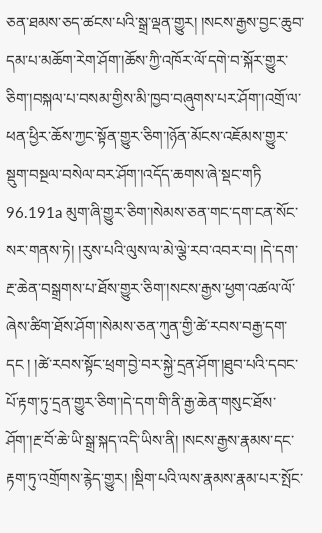ཅན་ཐམས་ཅད་ཚངས་པའི་སྒྲ་ལྡན་གྱུར། །སངས་རྒྱས་བྱང་ཆུབ་དམ་པ་མཆོག་རེག་ཤོག་།ཆོས་ཀྱི་འཁོར་ལོ་དགེ་བ་སྐོར་གྱུར་ཅིག་།བསྐལ་པ་བསམ་གྱིས་མི་ཁྱབ་བཞུགས་པར་ཤོག་།འགྲོ་ལ་ཕན་ཕྱིར་ཆོས་ཀྱང་སྟོན་གྱུར་ཅིག་།ཉོན་མོངས་འཇོམས་གྱུར་སྡུག་བསྔལ་བསེལ་བར་ཤོག་།འདོད་ཆགས་ཞེ་སྡང་གཏི 96.191a མུག་ཞི་གྱུར་ཅིག་།སེམས་ཅན་གང་དག་ངན་སོང་སར་གནས་ཏེ། །རུས་པའི་ལུས་ལ་མེ་ལྕེ་རབ་འབར་བ། །དེ་དག་རྔ་ཆེན་བསྒྲགས་པ་ཐོས་གྱུར་ཅིག་།སངས་རྒྱས་ཕྱག་འཚལ་ལོ་ཞེས་ཚིག་ཐོས་ཤོག་།སེམས་ཅན་ཀུན་གྱི་ཚེ་རབས་བརྒྱ་དག་དང ། །ཚེ་རབས་སྟོང་ཕྲག་བྱེ་བར་སྐྱེ་དྲན་ཤོག་།ཐུབ་པའི་དབང་པོ་རྟག་ཏུ་དྲན་གྱུར་ཅིག་།དེ་དག་གི་ནི་རྒྱ་ཆེན་གསུང་ཐོས་ཤོག་།རྔ་བོ་ཆེ་ཡི་སྒྲ་སྐད་འདི་ཡིས་ནི། །སངས་རྒྱས་རྣམས་དང་རྟག་ཏུ་འགྲོགས་རྙེད་གྱུར། །སྡིག་པའི་ལས་རྣམས་རྣམ་པར་སྤོང་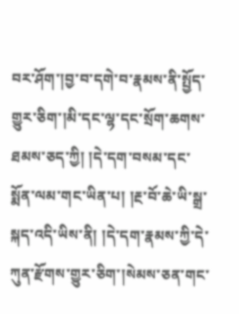བར་ཤོག་།བྱ་བ་དགེ་བ་རྣམས་ནི་སྤྱོད་གྱུར་ཅིག་།མི་དང་ལྷ་དང་སྲོག་ཆགས་ཐམས་ཅད་ཀྱི། །དེ་དག་བསམ་དང་སྨོན་ལམ་གང་ཡིན་པ། །རྔ་བོ་ཆེ་ཡི་སྒྲ་སྐད་འདི་ཡིས་ནི། །དེ་དག་རྣམས་ཀྱི་དེ་ཀུན་རྫོགས་གྱུར་ཅིག་།སེམས་ཅན་གང་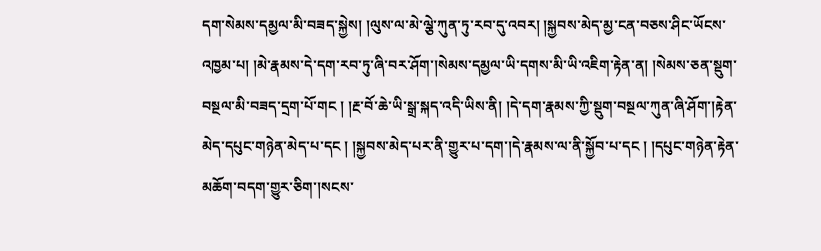དག་སེམས་དམྱལ་མི་བཟད་སྐྱེས། །ལུས་ལ་མེ་ལྕེ་ཀུན་ཏུ་རབ་དུ་འབར། །སྐྱབས་མེད་མྱ་ངན་བཅས་ཤིང་ཡོངས་འཁྱམ་པ། །མེ་རྣམས་དེ་དག་རབ་ཏུ་ཞི་བར་ཤོག་།སེམས་དམྱལ་ཡི་དགས་མི་ཡི་འཇིག་རྟེན་ན། །སེམས་ཅན་སྡུག་བསྔལ་མི་བཟད་དྲག་པོ་གང ། །རྔ་བོ་ཆེ་ཡི་སྒྲ་སྐད་འདི་ཡིས་ནི། །དེ་དག་རྣམས་ཀྱི་སྡུག་བསྔལ་ཀུན་ཞི་ཤོག་།རྟེན་མེད་དཔུང་གཉེན་མེད་པ་དང ། །སྐྱབས་མེད་པར་ནི་གྱུར་པ་དག་།དེ་རྣམས་ལ་ནི་སྐྱོབ་པ་དང ། །དཔུང་གཉེན་རྟེན་མཆོག་བདག་གྱུར་ཅིག་།སངས་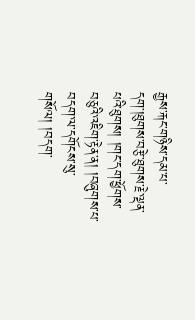རྒྱས་རྐང་གཉིས་དམ་པ་དག་།ཐུགས་བརྩེ་ཐུགས་རྗེ་ལྡན་པའི་ཐུགས། །གང་དག་ཕྱོགས་བཅུའི་འཇིག་རྟེན་ན། །བཞུགས་པ་བདག་ལ་དགོངས་སུ་གསོལ། །བདག་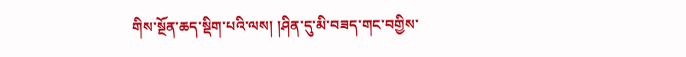གིས་སྔོན་ཆད་སྡིག་པའི་ལས། །ཤིན་དུ་མི་བཟད་གང་བགྱིས་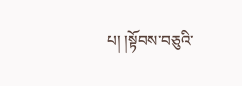པ། །སྟོབས་བཅུའི་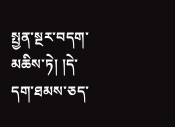སྤྱན་སྔར་བདག་མཆིས་ཏེ། །དེ་དག་ཐམས་ཅད་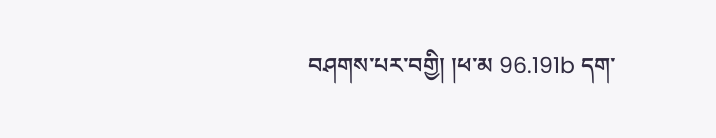བཤགས་པར་བགྱི། །ཕ་མ 96.191b དག་